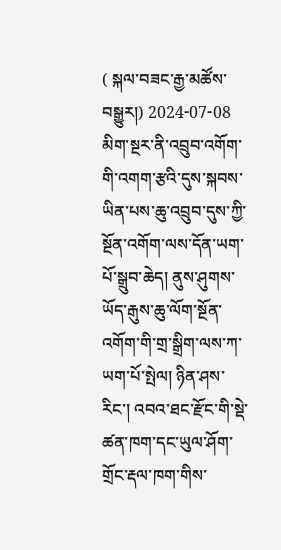( སྐལ་བཟང་རྒྱ་མཚོས་བསྒྱུར།) 2024-07-08
མིག་སྔར་ནི་འབྲུབ་འགོག་གི་འགག་རྩའི་དུས་སྐབས་ཡིན་པས་ཆུ་འབྲུབ་དུས་ཀྱི་སྔོན་འགོག་ལས་དོན་ཡག་པོ་སྒྲུབ་ཆེད། ནུས་ཤུགས་ཡོད་རྒུས་ཆུ་ལོག་སྔོན་འགོག་གི་གྲ་སྒྲིག་ལས་ཀ་ཡག་པོ་སྤེལ། ཉིན་ཤས་རིང་། འབའ་ཐང་རྫོང་གི་སྡེ་ཚན་ཁག་དང་ཡུལ་ཤོག་གྲོང་རྡལ་ཁག་གིས་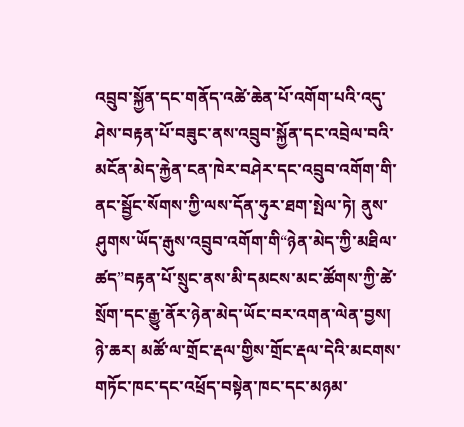འབྲུབ་སྐྱོན་དང་གནོད་འཚེ་ཆེན་པོ་འགོག་པའི་འདུ་ཤེས་བརྟན་པོ་བཟུང་ནས་འབྲུབ་སྐྱོན་དང་འབྲེལ་བའི་མངོན་མེད་རྐྱེན་ངན་ཁེར་བཤེར་དང་འབྲུབ་འགོག་གི་ནང་སྦྱོང་སོགས་ཀྱི་ལས་དོན་ཧུར་ཐག་སྤེལ་ཏེ། ནུས་ཤུགས་ཡོད་རྒུས་འབྲུབ་འགོག་གི“ཉེན་མེད་ཀྱི་མཐིལ་ཚད”བརྟན་པོ་སྲུང་ནས་མི་དམངས་མང་ཚོགས་ཀྱི་ཚེ་སྲོག་དང་རྒྱུ་ནོར་ཉེན་མེད་ཡོང་བར་འགན་ལེན་བྱས།
ཉེ་ཆར། མཚོ་ལ་གྲོང་རྡལ་གྱིས་གྲོང་རྡལ་དེའི་མངགས་གཏོང་ཁང་དང་འཕྲོད་བསྟེན་ཁང་དང་མཉམ་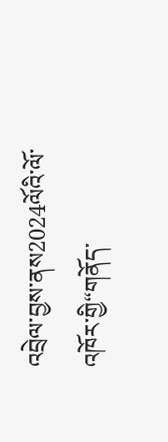འབྲེལ་བྱས་ནས2024ལོའི་ལོ་འཁོར་གྱི“གནོད་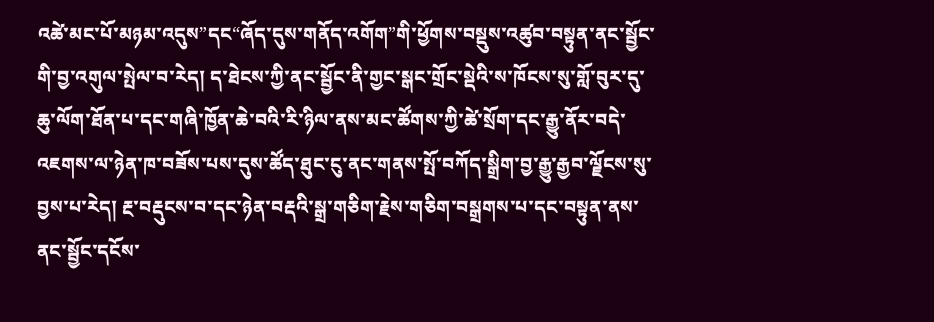འཚེ་མང་པོ་མཉམ་འདུས”དང“ཞོད་དུས་གནོད་འགོག”གི་ཕྱོགས་བསྡུས་འཚུབ་བསྟུན་ནང་སྦྱོང་གི་བྱ་འགུལ་སྤེལ་བ་རེད། ད་ཐེངས་ཀྱི་ནང་སྦྱོང་ནི་གྱང་སྒང་གྲོང་སྡེའི་ས་ཁོངས་སུ་གློ་བུར་དུ་ཆུ་ལོག་ཐོན་པ་དང་གཞི་ཁྱོན་ཆེ་བའི་རི་ཉིལ་ནས་མང་ཚོགས་ཀྱི་ཚེ་སྲོག་དང་རྒྱུ་ནོར་བདེ་འཇགས་ལ་ཉེན་ཁ་བཟོས་པས་དུས་ཚོད་ཐུང་ངུ་ནང་གནས་སྤོ་བཀོད་སྒྲིག་བྱ་རྒྱུ་རྒྱབ་ལྗོངས་སུ་བྱས་པ་རེད། རྔ་བརྡུངས་བ་དང་ཉེན་བརྡའི་སྒྲ་གཅིག་རྗེས་གཅིག་བསྒྲགས་པ་དང་བསྟུན་ནས་ནང་སྦྱོང་དངོས་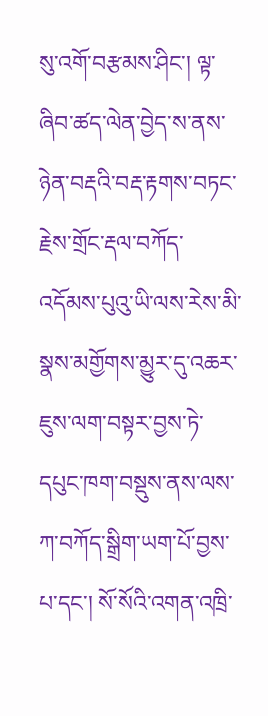སུ་འགོ་བརྩམས་ཤིང་། ལྟ་ཞིབ་ཚད་ལེན་བྱེད་ས་ནས་ཉེན་བརྡའི་བརྡ་རྟགས་བཏང་རྗེས་གྲོང་རྡལ་བཀོད་འདོམས་པུའུ་ཡི་ལས་རེས་མི་སྣས་མགྱོགས་མྱུར་དུ་འཆར་ཇུས་ལག་བསྟར་བྱས་ཏེ་དཔུང་ཁག་བསྡུས་ནས་ལས་ཀ་བཀོད་སྒྲིག་ཡག་པོ་བྱས་པ་དང་། སོ་སོའི་འགན་འཁྲི་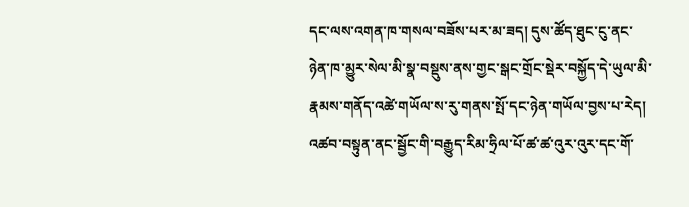དང་ལས་འགན་ཁ་གསལ་བཟོས་པར་མ་ཟད། དུས་ཚོད་ཐུང་ངུ་ནང་ཉེན་ཁ་མྱུར་སེལ་མི་སྣ་བསྡུས་ནས་གྱང་སྒང་གྲོང་སྡེར་བསྐྱོད་དེ་ཡུལ་མི་རྣམས་གནོད་འཚེ་གཡོལ་ས་རུ་གནས་སྤོ་དང་ཉེན་གཡོལ་བྱས་པ་རེད། འཚབ་བསྟུན་ནང་སྦྱོང་གི་བརྒྱུད་རིམ་ཧྲིལ་པོ་ཚ་ཚ་འུར་འུར་དང་གོ་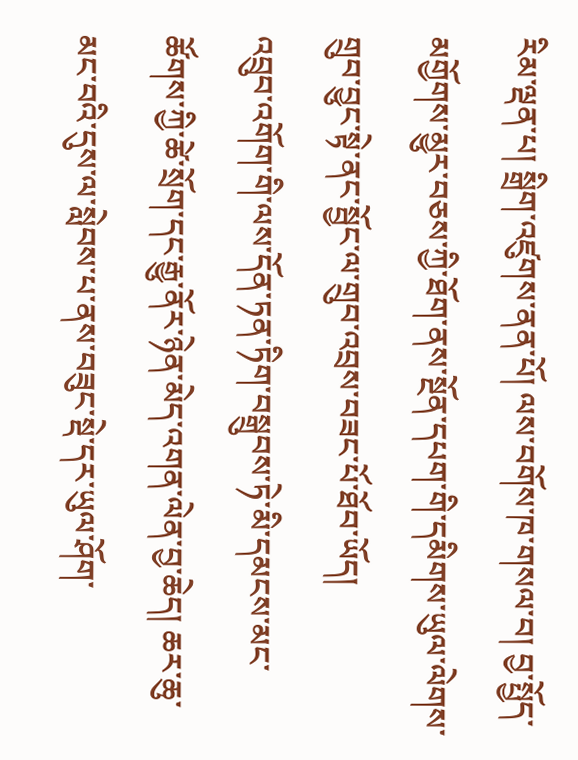རིམ་ལྡན་པ། སྒྲིག་འཛུགས་ནན་པོ། ལས་བགོས་ཁ་གསལ་བ། བྱ་སྤྱོད་མགྱོགས་མྱུར་བཅས་ཀྱི་ཐོག་ནས་སྔོན་དཔག་གི་དམིགས་ཡུལ་ལེགས་གྲུབ་བྱུང་སྟེ་ནང་སྦྱོང་ལ་གྲུབ་འབྲས་བཟང་པོ་ཐོབ་ཡོད།
འབྲུབ་འགོག་གི་ལས་དོན་ཏན་ཏིག་བསྒྲུབས་ཏེ་མི་དམངས་མང་ཚོགས་ཀྱི་ཚེ་སྲོག་དང་རྒྱུ་ནོར་ཉེན་མེད་འགན་ལེན་བྱ་ཆེད། ཆར་ཆུ་མང་བའི་དུས་ལ་སླེབས་པ་ནས་བཟུང་སྡེ་དར་ཡུལ་ཤོག་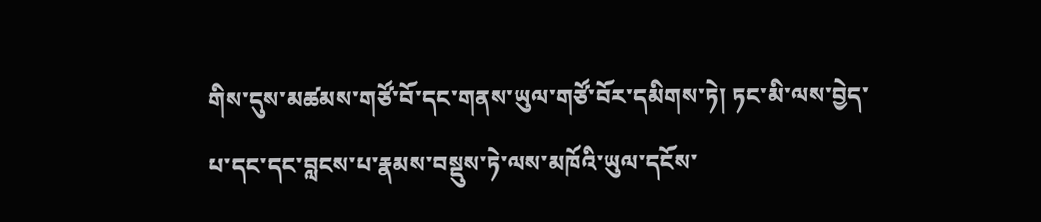གིས་དུས་མཚམས་གཙོ་བོ་དང་གནས་ཡུལ་གཙོ་བོར་དམིགས་ཏེ། ཏང་མི་ལས་བྱེད་པ་དང་དང་བླངས་པ་རྣམས་བསྡུས་ཏེ་ལས་མཁོའི་ཡུལ་དངོས་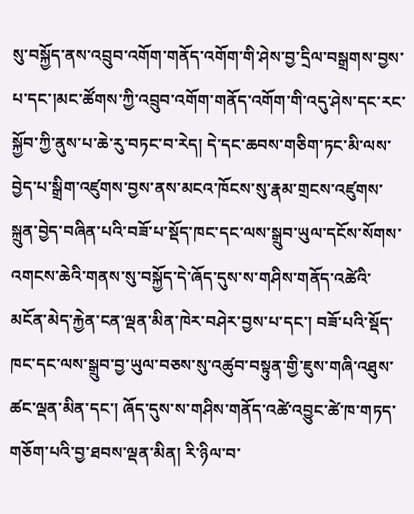སུ་བསྐྱོད་ནས་འབྲུབ་འགོག་གནོད་འགོག་གི་ཤེས་བྱ་དྲིལ་བསྒྲགས་བྱས་པ་དང་།མང་ཚོགས་ཀྱི་འབྲུབ་འགོག་གནོད་འགོག་གི་འདུ་ཤེས་དང་རང་སྐྱོབ་ཀྱི་ནུས་པ་ཆེ་རུ་བཏང་བ་རེད། དེ་དང་ཆབས་གཅིག་ཏང་མི་ལས་བྱེད་པ་སྒྲིག་འཛུགས་བྱས་ནས་མངའ་ཁོངས་སུ་རྣམ་གྲངས་འཛུགས་སྐྲུན་བྱེད་བཞིན་པའི་བཟོ་པ་སྡོད་ཁང་དང་ལས་སྒྲུབ་ཡུལ་དངོས་སོགས་འགངས་ཆེའི་གནས་སུ་བསྐྱོད་དེ་ཞོད་དུས་ས་གཤིས་གནོད་འཚེའི་མངོན་མེད་རྐྱེན་ངན་ལྡན་མིན་ཁེར་བཤེར་བྱས་པ་དང་། བཟོ་པའི་སྡོད་ཁང་དང་ལས་སྒྲུབ་བྱ་ཡུལ་བཅས་སུ་འཚུབ་བསྟུན་གྱི་ཇུས་གཞི་འཐུས་ཚང་ལྡན་མིན་དང་། ཞོད་དུས་ས་གཤིས་གནོད་འཚེ་འབྱུང་ཚེ་ཁ་གཏད་གཅོག་པའི་བྱ་ཐབས་ལྡན་མིན། རི་ཉིལ་བ་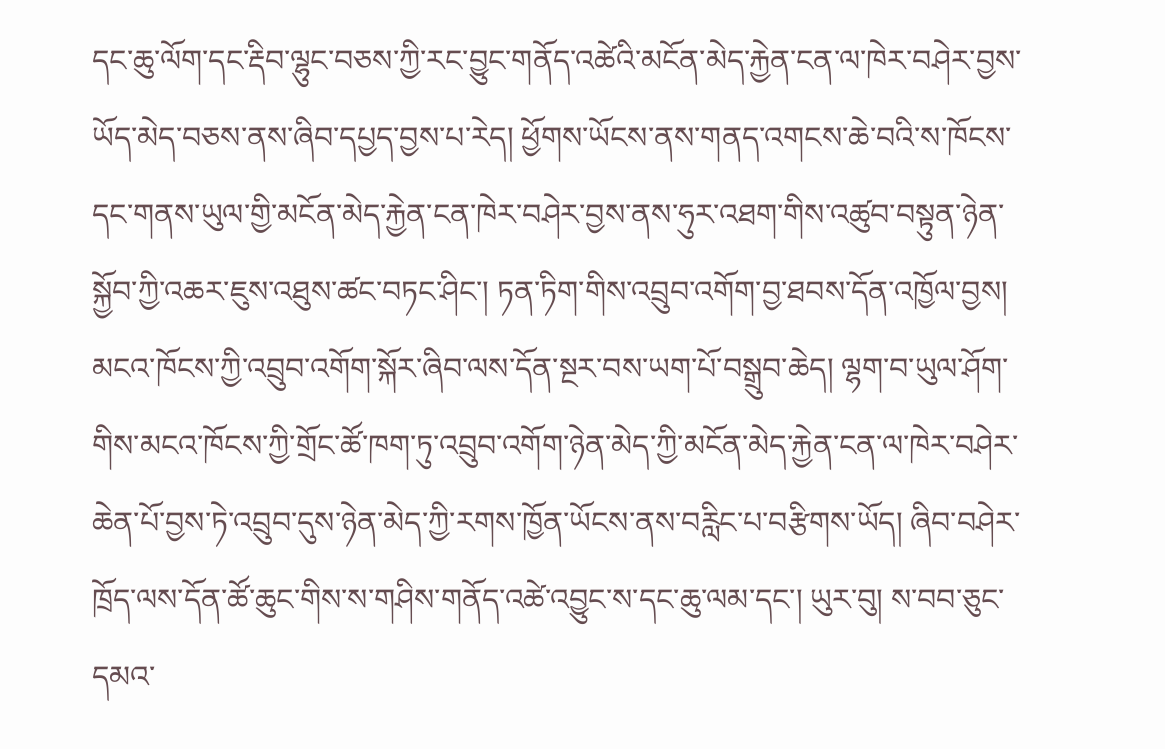དང་ཆུ་ལོག་དང་རྡིབ་ལྷུང་བཅས་ཀྱི་རང་བྱུང་གནོད་འཚེའི་མངོན་མེད་རྐྱེན་ངན་ལ་ཁེར་བཤེར་བྱས་ཡོད་མེད་བཅས་ནས་ཞིབ་དཔྱད་བྱས་པ་རེད། ཕྱོགས་ཡོངས་ནས་གནད་འགངས་ཆེ་བའི་ས་ཁོངས་དང་གནས་ཡུལ་གྱི་མངོན་མེད་རྐྱེན་ངན་ཁེར་བཤེར་བྱས་ནས་ཧུར་འཐག་གིས་འཚུབ་བསྟུན་ཉེན་སྐྱོབ་ཀྱི་འཆར་ཇུས་འཐུས་ཚང་བཏང་ཤིང་། ཏན་ཏིག་གིས་འབྲུབ་འགོག་བྱ་ཐབས་དོན་འཁྱོལ་བྱས།
མངའ་ཁོངས་ཀྱི་འབྲུབ་འགོག་སྐོར་ཞིབ་ལས་དོན་སྔར་བས་ཡག་པོ་བསྒྲུབ་ཆེད། ལྷག་བ་ཡུལ་ཤོག་གིས་མངའ་ཁོངས་ཀྱི་གྲོང་ཚོ་ཁག་ཏུ་འབྲུབ་འགོག་ཉེན་མེད་ཀྱི་མངོན་མེད་རྐྱེན་ངན་ལ་ཁེར་བཤེར་ཆེན་པོ་བྱས་ཏེ་འབྲུབ་དུས་ཉེན་མེད་ཀྱི་རགས་ཁྱོན་ཡོངས་ནས་བརླིང་པ་བརྩིགས་ཡོད། ཞིབ་བཤེར་ཁྲོད་ལས་དོན་ཚོ་ཆུང་གིས་ས་གཤིས་གནོད་འཚེ་འབྱུང་ས་དང་ཆུ་ལམ་དང་། ཡུར་བུ། ས་བབ་ཅུང་དམའ་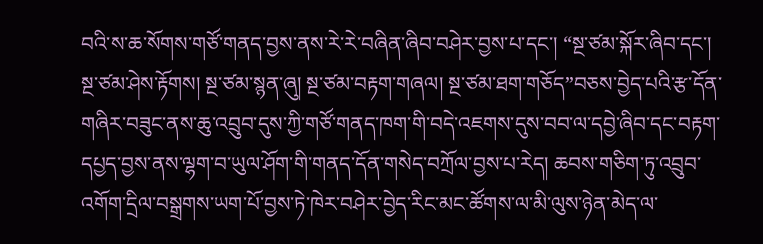བའི་ས་ཆ་སོགས་གཙོ་གནད་བྱས་ནས་རེ་རེ་བཞིན་ཞིབ་བཤེར་བྱས་པ་དང་། “སྔ་ཙམ་སྐོར་ཞིབ་དང་། སྔ་ཙམ་ཤེས་རྟོགས། སྔ་ཙམ་སྙན་ཞུ། སྔ་ཙམ་བརྟག་གཞལ། སྔ་ཙམ་ཐག་གཅོད”བཅས་བྱེད་པའི་རྩ་དོན་གཞིར་བཟུང་ནས་ཆུ་འབྲུབ་དུས་ཀྱི་གཙོ་གནད་ཁག་གི་བདེ་འཇགས་དུས་བབ་ལ་དབྱེ་ཞིབ་དང་བརྟག་དཔྱད་བྱས་ནས་ལྷག་བ་ཡུལ་ཤོག་གི་གནད་དོན་གསེད་བཀྲོལ་བྱས་པ་རེད། ཆབས་གཅིག་ཏུ་འབྲུབ་འགོག་དྲིལ་བསྒྲགས་ཡག་པོ་བྱས་ཏེ་ཁེར་བཤེར་བྱེད་རིང་མང་ཚོགས་ལ་མི་ལུས་ཉེན་མེད་ལ་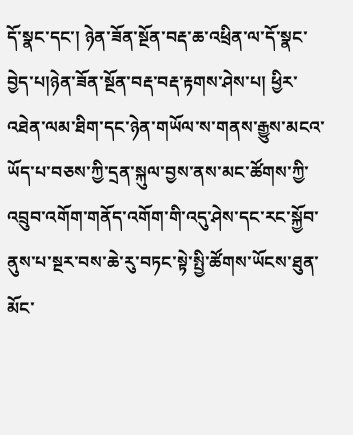དོ་སྣང་དང་། ཉེན་ཟོན་སྔོན་བརྡ་ཆ་འཕྲིན་ལ་དོ་སྣང་བྱེད་པ།ཉེན་ཟོན་སྔོན་བརྡ་བརྡ་རྟགས་ཤེས་པ། ཕྱིར་འཐེན་ལམ་ཐིག་དང་ཉེན་གཡོལ་ས་གནས་རྒྱུས་མངའ་ཡོད་པ་བཅས་ཀྱི་དྲན་སྐུལ་བྱས་ནས་མང་ཚོགས་ཀྱི་འབྲུབ་འགོག་གནོད་འགོག་གི་འདུ་ཤེས་དང་རང་སྐྱོབ་ནུས་པ་སྔར་བས་ཆེ་རུ་བཏང་སྟེ་སྤྱི་ཚོགས་ཡོངས་ཐུན་མོང་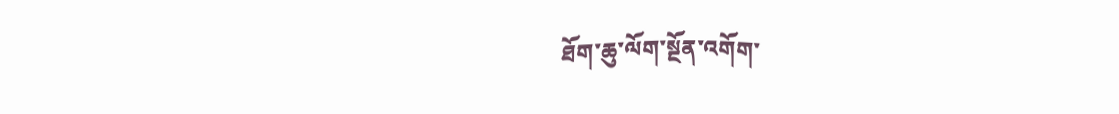ཐོག་ཆུ་ལོག་སྔོན་འགོག་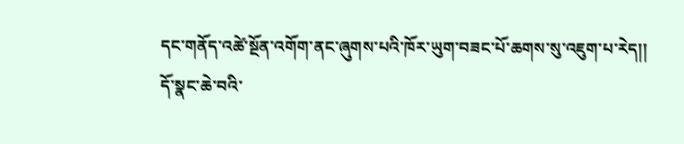དང་གནོད་འཚེ་སྔོན་འགོག་ནང་ཞུགས་པའི་ཁོར་ཡུག་བཟང་པོ་ཆགས་སུ་འཇུག་པ་རེད།།
དོ་སྣང་ཆེ་བའི་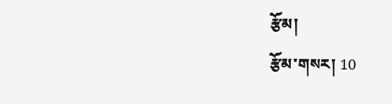རྩོམ།
རྩོམ་གསར། 10